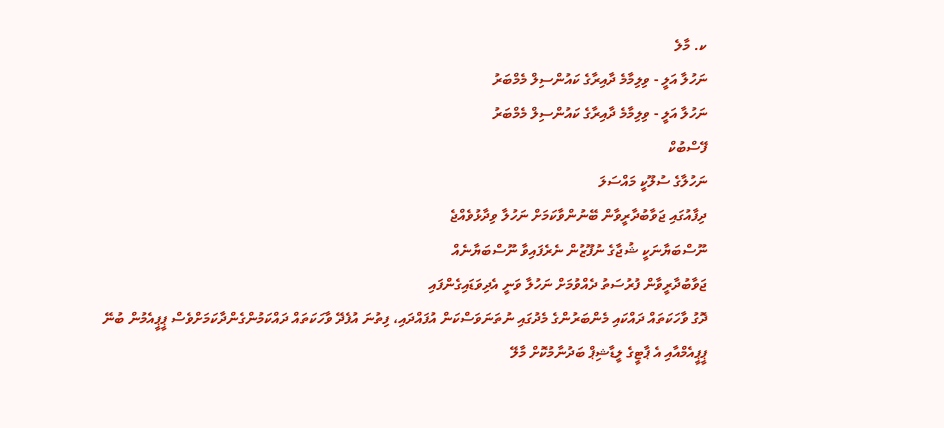ކ. މާލެ
ނަހުލާ އަލީ - ވިލިމާމެ ދާއިރާގެ ކައުންސިލް މެމްބަރު
ނަހުލާ އަލީ - ވިލިމާމެ ދާއިރާގެ ކައުންސިލް މެމްބަރު
ފޭސްބުކް
ނަހުލާގެ ސުލޫކީ މައްސަލަ
ދިފާއުގައި ޖަވާބުދާރީވާން ބޭނުންވާކަމަށް ނަހުލާ ވިދާޅުވެއްޖެ
ނޫސްބަޔާނަކީ ޝުޖާގެ ނުފޫޒުން ނެރެފައިވާ ނޫސްބަޔާނެއް
ޖަވާބުދާރީވާން ފުރުސަތު ދެއްވުމަށް ނަހުލާ ވަނީ އެދިވަޑައިގެންފައި
ދޮގު ވާހަކަތައް ދައްކައި މެންބަރުންގެ މެދުގައި ނުތަނަވަސްކަން އުފައްދައި، ފިތުނަ އުފެދޭ ވާހަކަތައް ދައްކަމުންގެންދާކަމަށްވެސް ޕީޕީއެމުން ބުނޭ
ޕީޕީއެމްއާއި އެ ޕާޓީގެ ލީޑާޝިޕް ބަދުނާމުކޮށް މާލޭ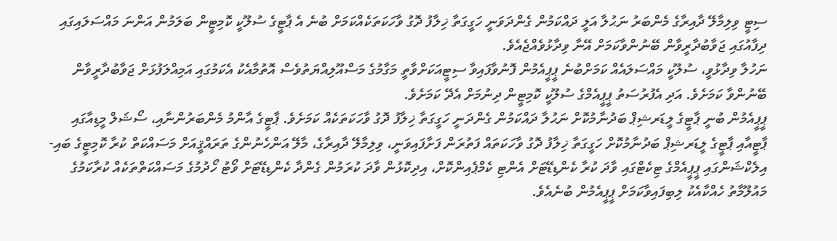ސިޓީ ވިލިމާލޭ ދާއިރާގެ މެންބަރު ނަޙުލާ އަލީ ދައްކަމުން ގެންދަވަނީ ހަގީގަތާ ޚިލާފު ދޮގު ވާހަކަތަކެއްކަމަށް ބުނެ އެ ޕާޓީގެ ސުލޫކީ ކޮމިޓީން ބަލަމުން އަންނަ މައްސަލައިގައި ދިފާއުގައި ޖަވާބުދާރީވާން ބޭނުންވާކަމަށް އޭނާ ވިދާޅުވެއްޖެއެވެ.
ނަހުލާ ވިދާޅުވީ، ސުލޫކީ މައްސަލައެއް ކަމަށްބުނެ ޕީޕީއެމުން ފޮނުވާފައިވާ ސިޓީއަކަށްވާތީ މަގާމުގެ މަސްއޫލިއްޔަތުވެސް އޮތުމާއެކު އެކަމުގައި އަމިއްލަފުޅަށް ޖަވާބުދާރީވާން ބޭނުންވާ ކަމަށެވެ. އަދި އެފުރުސަތު ޕީޕީއެމްގެ ސުލޫކީ ކޮމިޓީން ދިނުމަށް އެދޭ ކަމަށެވެ.
ޕީޕީއެމުން ބުނީ ޕާޓީގެ ލީޑަރޝިޕް ބަދުނާމުކޮށް ނަޙުލާ ދައްކަމުން ގެންދަނީ ހަގީގަތާ ޚިލާފު ދޮގު ވާހަކަތަކެއް ކަމަށެވެ. ޕާޓީގެ އާންމު މެންބަރުންނާއި، ސޯޝަލް މީޑިއާގައި ޕާޓީއާއި ޕާޓީގެ ލީޑަރޝިޕް ބަދުނާމުކޮށް ހަގީގަތާ ޚިލާފު ދޮގު ވާހަކަތައް ފަތުރަން ފަށާފައިވަނީ، ވިލިމާލޭ ދާއިރާގެ، މާލޭ އަންހެނުންގެ ތަރައްޤީއަށް މަސައްކަތް ކުރާ ކޮމިޓީގެ ބައި-އިލެކްޝަންގައި ޕީޕީއެމްގެ ޓިކެޓްގައި ވާދަ ކުރާ ކެންޑިޑޭޓަށް އެންޓި ކެމްޕެއިންކޮށް، އިދިކޮޅުން ވާދަ ކުރަމުން ގެންދާ ކެންޑިޑޭޓަށް ވޯޓު ހޯދުމުގެ މަސައްކަތްތަކެއް ކުރާކަމުގެ މައުލޫމާތު ހެއްކާއެކު ލިބިފައިވާކަމަށް ޕީޕީއެމުން ބުނެއެވެ.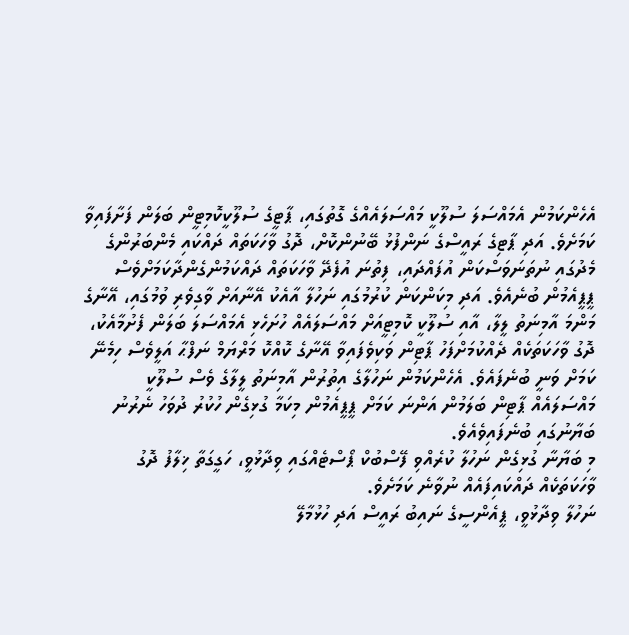އެހެންކަމުން އެމައްސަލަ ސުލޫކީ މައްސަލައެއްގެ ގޮތުގައި، ޕާޓީގެ ސުލޫކީކޮމިޓީން ބަލަން ފަށާފައިވާ ކަމަށެވެ. އަދި ޕާޓިގެ ރައީސްގެ ނަންފުޅު ބޭނުންކޮށް، ދޮގު ވާހަކަތައް ދައްކައި މެންބަރުންގެ މެދުގައި ނުތަނަވަސްކަން އުފައްދައި، ފިތުނަ އުފެދޭ ވާހަކަތައް ދައްކަމުންގެންދާކަމަށްވެސް ޕީޕީއެމުން ބުނެއެވެ. އަދި މިކަންކަން ކުރުމުގައި ނަހުލާ އާއެކު އޭނާއަށް ވާގިވެރި ވުމުގައި، އޭނާގެ މަންމަ އާމިނަތު ލީލާ، އާއި ސުލޫކީ ކޮމިޓީއަށް މައްސަލައެއް ހުށަހެޅި އެމައްސަލަ ބަލަން ފެށުމާއެކު، ދޮގު ވާހަކަތަކެއް ދެއްކުމަށްފަހު ޕާޓިން ވަކިވެފައިވާ އޭނާގެ ކޮއްކޮ މަރްޔަމް ނަފްޙާ އަލީވެސް ހިމެނޭ ކަމަށް ވަނީ ބުނެފައެވެ. އެހެންކަމުން ނަހުލާގެ އިތުރުން އާމިނަތު ލީލާގެ ވެސް ސުލޫކީ މައްސަލައެއް ޕާޓިން ބަލަމުން އަންނަ ކަމަށް ޕީޕީއެމުން މިކަމާ ގުޅިގެން ހުކުރު ދުވަހު ނެރުނު ބަޔާނުގައި ބުނެފައިވެއެވެ.
މި ބަޔާނާ ގުޅިގެން ނަހުލާ ކުރެއްވި ފޭސްބުކް ޕޯސްޓެއްގައި ވިދާޅުވީ، ހަގީގަތާ ޚިލާފު ދޮގު ވާހަކަތަކެއް ދައްކައިފައެއް ނުވާނެ ކަމަށެވެ.
ނަހުލާ ވިދާޅުވީ، ޕީއެންސީގެ ނައިބު ރައީސް އަދި ހުޅުމާލޭ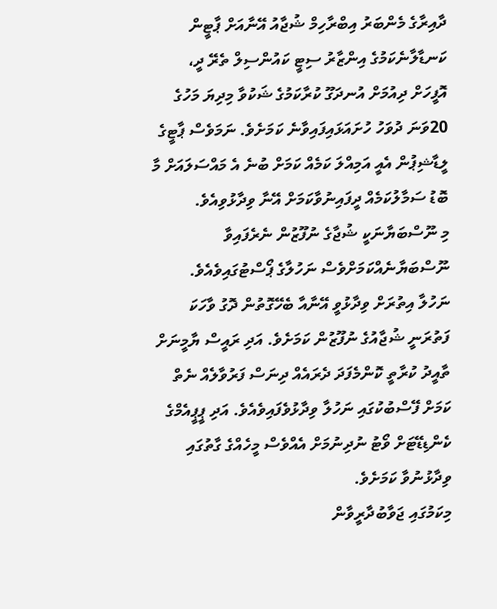ދާއިރާގެ މެންބަރު އިބްރާހިމް ޝުޖާއު އޭނާއަށް ޕާޓީން ކަނޑާލާނެކަމުގެ އިންޒާރު ސިޓީ ކައުންސިލް ތެރޭ ދީ، އޮފީހަށް ދިއުމަށް އުނދަގޫ ކުރާކަމުގެ ޝަކުވާ މިދިޔަ މަހުގެ 20ވަނަ ދުވަހު ހުށައަޅައިފައިވާނެ ކަމަށެވެ. ނަމަވެސް ޕާޓީގެ ލީޑާޝިޕުން އެއީ އަމިއްލަ ކަމެއް ކަމަށް ބުނެ އެ މައްސަލައަށް މާ ބޮޑު ސަމާލުކަމެއް ދީފައިނުވާކަމަށް އޭނާ ވިދާޅުވިއެވެ.
މި ނޫސްބަޔާނަކީ ޝުޖާގެ ނުފޫޒުން ނެރެފައިވާ ނޫސްބަޔާނެއްކަމަށްވެސް ނަހުލާގެ ޕޯސްޓުގައިވެއެވެ.
ނަހުލާ އިތުރަށް ވިދާޅުވީ އޭނާއާ ބެހޭގޮތުން ދޮގު ވާހަކަ ފަތުރަނީ ޝުޖާއުގެ ނުފޫޒުން ކަމަށެވެ. އަދި ރައީސް ޔާމީނަށް ތާއީދު ކުރާތީ ކޮންމެފަދަ ދެރައެއް ދިނަސް ފަރުވާލެއް ނެތް ކަމަށް ފޭސްބުކުގައި ނަހުލާ ވިދާޅުވެފައިވެއެވެ. އަދި ޕީޕީއެމްގެ ކެންޑިޑޭޓަށް ވޯޓު ނުދިނުމަށް އެއްވެސް މީހެއްގެ ގާތުގައި ވިދާޅުނުވާ ކަމަށެވެ.
މިކަމުގައި ޖަވާބުދާރީވާން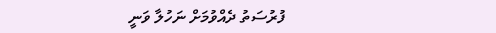ފުރުސަތު ދެއްވުމަށް ނަހުލާ ވަނީ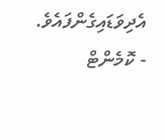އެދިވަޑައިގެންފައެވެ.
- ކޮމެންޓް